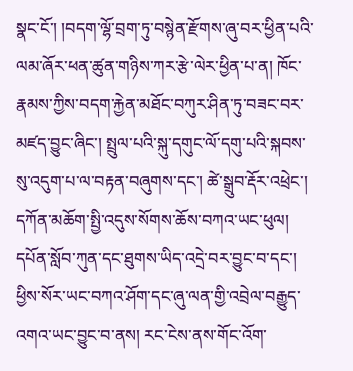སྣང་ངོ་། །བདག་ལྷོ་བྲག་ཏུ་བསྙེན་རྫོགས་ཞུ་བར་ཕྱིན་པའི་ལམ་ཞོར་ཕན་ཚུན་གཉིས་ཀར་རྩེ་ལེར་ཕྱིན་པ་ན། ཁོང་རྣམས་ཀྱིས་བདག་རྐྱེན་མཐོང་བཀུར་ཤིན་ཏུ་བཟང་བར་མཛད་བྱུང་ཞིང་། སྤྲུལ་པའི་སྐུ་དགུང་ལོ་དགུ་པའི་སྐབས་སུ་འདུག་པ་ལ་བརྟན་བཞུགས་དང་། ཚེ་སྒྲུབ་རྡོར་འཕྲེང་། དཀོན་མཆོག་སྤྱི་འདུས་སོགས་ཆོས་བཀའ་ཡང་ཕུལ། དཔོན་སློབ་ཀུན་དང་ཐུགས་ཡིད་འདྲེ་བར་བྱུང་བ་དང་། ཕྱིས་སོར་ཡང་བཀའ་ཤོག་དང་ཞུ་ལན་གྱི་འབྲེལ་བརྒྱུད་འགའ་ཡང་བྱུང་བ་ནས། རང་ངེས་ནས་གོང་འོག་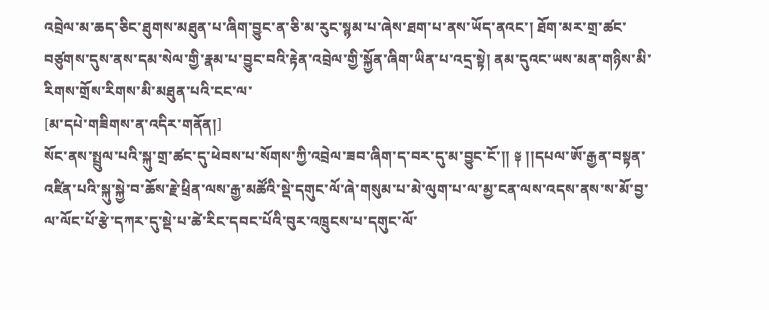འབྲེལ་མ་ཆད་ཅིང་ཐུགས་མཐུན་པ་ཞིག་བྱུང་ན་ཅི་མ་རུང་སྙམ་པ་ཞེས་ཐག་པ་ནས་ཡོད་ནའང་། ཐོག་མར་གྲ་ཚང་བཙུགས་དུས་ནས་དམ་སེལ་གྱི་རྣམ་པ་བྱུང་བའི་རྟེན་འབྲེལ་གྱི་སྐྱོན་ཞིག་ཡིན་པ་འདྲ་སྟེ། ནམ་དུའང་ཡས་མན་གཉིས་མི་རིགས་གྲོས་རིགས་མི་མཐུན་པའི་ངང་ལ་
[མ་དཔེ་གཟིགས་ན་འདིར་གནོན།]
སོང་ནས་སྤྲུལ་པའི་སྐུ་གྲ་ཚང་དུ་ཕེབས་པ་སོགས་ཀྱི་འབྲེལ་ཟབ་ཞིག་ད་བར་དུ་མ་བྱུང་ངོ་།། ༈ །།དཔལ་ཨོ་རྒྱན་བསྟན་འཛིན་པའི་སྐུ་སྐྱེ་བ་ཆོས་རྗེ་ཕྲིན་ལས་རྒྱ་མཚོའི་སྡེ་དགུང་ལོ་ཞེ་གསུམ་པ་མེ་ལུག་པ་ལ་མྱ་ངན་ལས་འདས་ནས་ས་མོ་བྱ་ལ་ལོང་པོ་རྩེ་དཀར་དུ་སྡེ་པ་ཚེ་རིང་དབང་པོའི་བུར་འཁྲུངས་པ་དགུང་ལོ་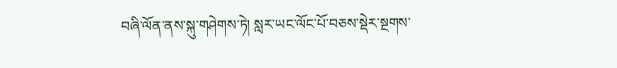བཞི་ལོན་ནས་སྐུ་གཤེགས་ཏེ། སླར་ཡང་ལོང་པོ་བཅས་སྡེར་སྔགས་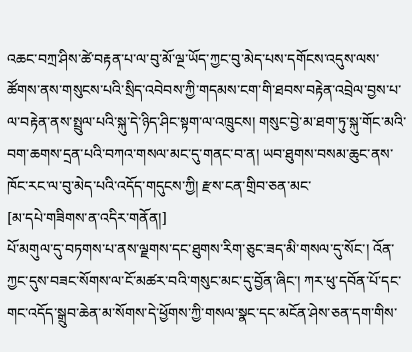འཆང་བཀྲ་ཤིས་ཚེ་བརྟན་པ་ལ་བུ་མོ་ལྔ་ཡོད་ཀྱང་བུ་མེད་པས་དགོངས་འདུས་ལས་ཚོགས་ནས་གསུངས་པའི་སྲིད་འབེབས་ཀྱི་གདམས་ངག་གི་ཐབས་བརྟེན་འབྲེལ་བྱས་པ་ལ་བརྟེན་ནས་སྤྲུལ་པའི་སྐུ་དེ་ཉིད་ཤིང་སྟག་ལ་འཁྲུངས། གསུང་བྱེ་མ་ཐག་ཏུ་སྐུ་གོང་མའི་བག་ཆགས་དྲན་པའི་བཀའ་གསལ་མང་དུ་གནང་བ་ན། ཡབ་ཐུགས་བསམ་ཆུང་ནས་ཁོང་རང་ལ་བུ་མེད་པའི་འདོད་གདུངས་ཀྱི། རྫས་ངན་གྲིབ་ཅན་མང་
[མ་དཔེ་གཟིགས་ན་འདིར་གནོན།]
པོ་མགུལ་དུ་བཏགས་པ་ནས་ལྗགས་དང་ཐུགས་རིག་ཅུང་ཟད་མི་གསལ་དུ་སོང་། འོན་ཀྱང་དུས་བཟང་སོགས་ལ་ངོ་མཚར་བའི་གསུང་མང་དུ་བྱོན་ཞིང་། ཀར་ཕུ་དབོན་པོ་དང་གང་འདོད་སྒྲུབ་ཆེན་མ་སོགས་དེ་ཕྱོགས་ཀྱི་གསལ་སྣང་དང་མངོན་ཤེས་ཅན་དག་གིས་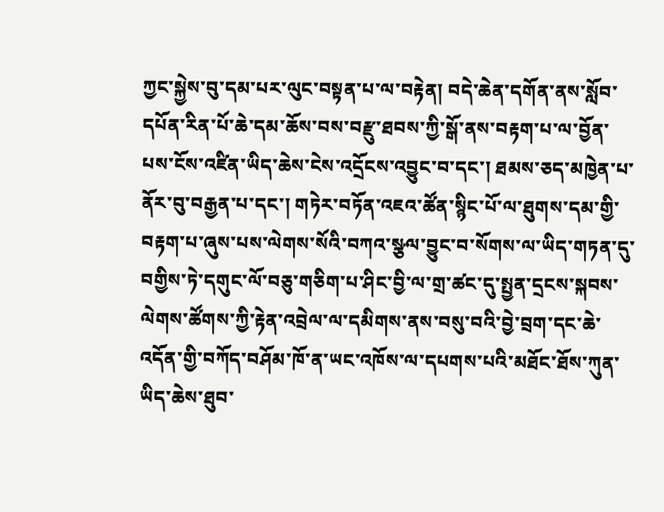ཀྱང་སྐྱེས་བུ་དམ་པར་ལུང་བསྟན་པ་ལ་བརྟེན། བདེ་ཆེན་དགོན་ནས་སློབ་དཔོན་རིན་པོ་ཆེ་དམ་ཆོས་བས་བརྫུ་ཐབས་ཀྱི་སྒོ་ནས་བརྟག་པ་ལ་བྱོན་པས་ངོས་འཛིན་ཡིད་ཆེས་ངེས་འདྲོངས་འབྱུང་བ་དང་། ཐམས་ཅད་མཁྱེན་པ་ནོར་བུ་བརྒྱན་པ་དང་། གཏེར་བཏོན་འཇའ་ཚོན་སྙིང་པོ་ལ་ཐུགས་དམ་གྱི་བརྟག་པ་ཞུས་པས་ལེགས་སོའི་བཀའ་སྩལ་བྱུང་བ་སོགས་ལ་ཡིད་གཏན་དུ་བགྱིས་ཏེ་དགུང་ལོ་བཅུ་གཅིག་པ་ཤིང་བྱི་ལ་གྲ་ཚང་དུ་སྤྱན་དྲངས་སྐབས་ལེགས་ཚོགས་ཀྱི་རྟེན་འབྲེལ་ལ་དམིགས་ནས་བསུ་བའི་བྱེ་བྲག་དང་ཆེ་འདོན་གྱི་བཀོད་བཤོམ་ཁོ་ན་ཡང་འཁོས་ལ་དཔགས་པའི་མཐོང་ཐོས་ཀུན་ཡིད་ཆེས་ཐུབ་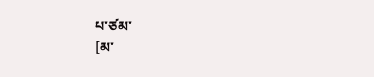པ་ཙམ་
[མ་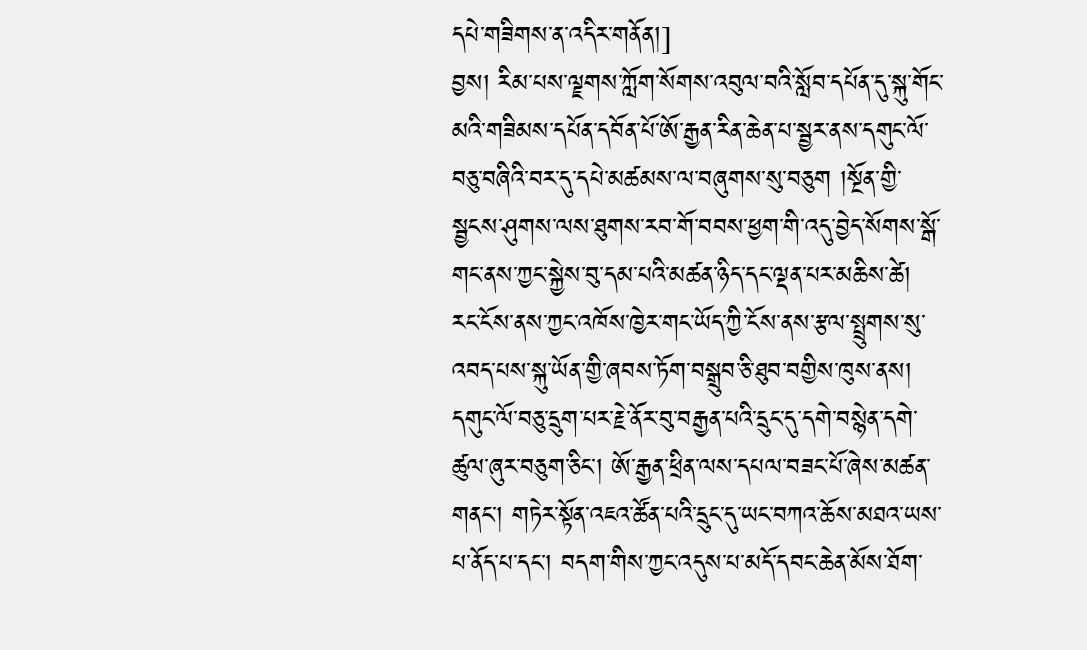དཔེ་གཟིགས་ན་འདིར་གནོན།]
བྱས། རིམ་པས་ལྗགས་ཀློག་སོགས་འབུལ་བའི་སློབ་དཔོན་དུ་སྐུ་གོང་མའི་གཟིམས་དཔོན་དབོན་པོ་ཨོ་རྒྱན་རིན་ཆེན་པ་སྦྱར་ནས་དགུང་ལོ་བཅུ་བཞིའི་བར་དུ་དཔེ་མཚམས་ལ་བཞུགས་སུ་བཅུག །སྔོན་གྱི་སྦྱངས་ཤུགས་ལས་ཐུགས་རབ་གོ་བབས་ཕྱག་གི་འདུ་བྱེད་སོགས་སྒོ་གང་ནས་ཀྱང་སྐྱེས་བུ་དམ་པའི་མཚན་ཉིད་དང་ལྡན་པར་མཆིས་ཚེ། རང་ངོས་ནས་ཀྱང་འཁོས་ཁྱེར་གང་ཡོད་ཀྱི་ངོས་ནས་རྩལ་སྤྲུགས་སུ་འབད་པས་སྐུ་ཡོན་གྱི་ཞབས་ཏོག་བསྒྲུབ་ཅི་ཐུབ་བགྱིས་ཁུས་ནས། དགུང་ལོ་བཅུ་དྲུག་པར་རྗེ་ནོར་བུ་བརྒྱན་པའི་དྲུང་དུ་དགེ་བསྙེན་དགེ་ཚུལ་ཞུར་བཅུག་ཅིང་། ཨོ་རྒྱན་ཕྲིན་ལས་དཔལ་བཟང་པོ་ཞེས་མཚན་གནང་། གཏེར་སྟོན་འཇའ་ཚོན་པའི་དྲུང་དུ་ཡང་བཀའ་ཆོས་མཐའ་ཡས་པ་ནོད་པ་དང་། བདག་གིས་ཀྱང་འདུས་པ་མདོ་དབང་ཆེན་མོས་ཐོག་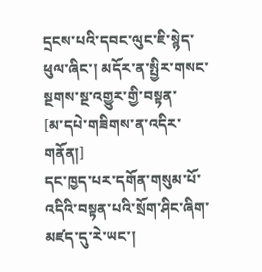དྲངས་པའི་དབང་ལུང་ཇི་སྙེད་ཕུལ་ཞིང་། མདོར་ན་སྤྱིར་གསང་སྔགས་སྔ་འགྱུར་གྱི་བསྟན་
[མ་དཔེ་གཟིགས་ན་འདིར་གནོན།]
དང་ཁྱད་པར་དགོན་གསུམ་པོ་འདིའི་བསྟན་པའི་སྲོག་ཤིང་ཞིག་མཛད་དུ་རེ་ཡང་།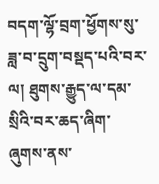བདག་ལྷོ་བྲག་ཕྱོགས་སུ་ཟླ་བ་དྲུག་བསྡད་པའི་བར་ལ། ཐུགས་རྒྱུད་ལ་དམ་སྲིའི་བར་ཆད་ཞིག་ཞུགས་ནས་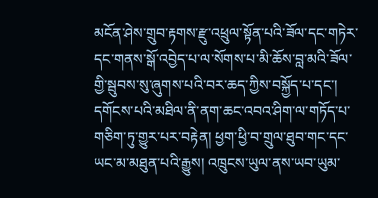མངོན་ཤེས་གྲུབ་རྟགས་རྫུ་འཕྲུལ་སྟོན་པའི་ཟོལ་དང་གཏེར་དང་གནས་སྒོ་འབྱེད་པ་ལ་སོགས་པ་མི་ཆོས་བླ་མའི་ཟོལ་གྱི་སྦུབས་སུ་ཞུགས་པའི་བར་ཆད་ཀྱིས་བསྐྱོད་པ་དང་། དགོངས་པའི་མཐིལ་ནི་ནག་ཆང་འབའ་ཤིག་ལ་གཏོད་པ་གཅིག་ཏུ་གྱུར་པར་བརྟེན། ཕྱག་ཕྱི་བ་གྲུལ་ཐུབ་གང་དང་ཡང་མ་མཐུན་པའི་རྒྱུས། འཁྲུངས་ཡུལ་ནས་ཡབ་ཡུམ་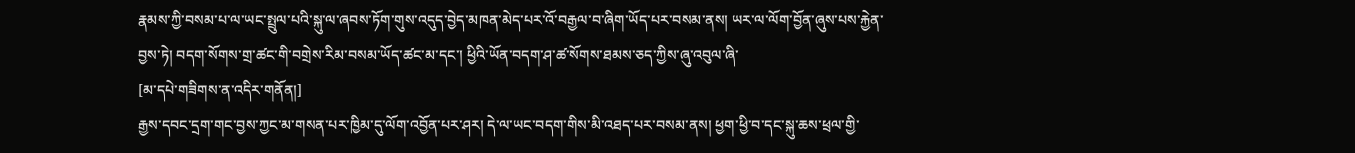རྣམས་ཀྱི་བསམ་པ་ལ་ཡང་སྤྲུལ་པའི་སྐུ་ལ་ཞབས་ཏོག་གུས་འདུད་བྱེད་མཁན་མེད་པར་འོ་བརྒྱལ་བ་ཞིག་ཡོད་པར་བསམ་ནས། ཡར་ལ་ལོག་བྱོན་ཞུས་པས་རྐྱེན་བྱས་ཏེ། བདག་སོགས་གྲ་ཚང་གི་བགྲེས་རིམ་བསམ་ཡོད་ཚང་མ་དང་། ཕྱིའི་ཡོན་བདག་ཤ་ཚ་སོགས་ཐམས་ཅད་ཀྱིས་ཞུ་འབུལ་ཞི་
[མ་དཔེ་གཟིགས་ན་འདིར་གནོན།]
རྒྱས་དབང་དྲག་གང་བྱས་ཀྱང་མ་གསན་པར་ཁྱིམ་དུ་ལོག་འབྱོན་པར་ཤར། དེ་ལ་ཡང་བདག་གིས་མི་འཐད་པར་བསམ་ནས། ཕྱག་ཕྱི་བ་དང་སྐུ་ཆས་ཕྲལ་གྱི་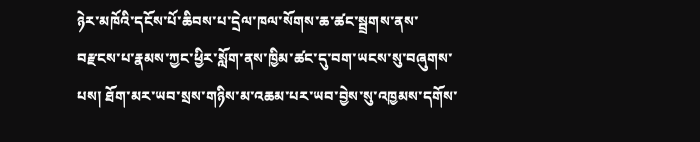ཉེར་མཁོའི་དངོས་པོ་ཆིབས་པ་དྲེལ་ཁལ་སོགས་ཆ་ཚང་སྦྲགས་ནས་བརྫངས་པ་རྣམས་ཀྱང་ཕྱིར་སློག་ནས་ཁྱིམ་ཚང་དུ་བག་ཡངས་སུ་བཞུགས་པས། ཐོག་མར་ཡབ་སྲས་གཉིས་མ་འཆམ་པར་ཡབ་བྱེས་སུ་འཁྱམས་དགོས་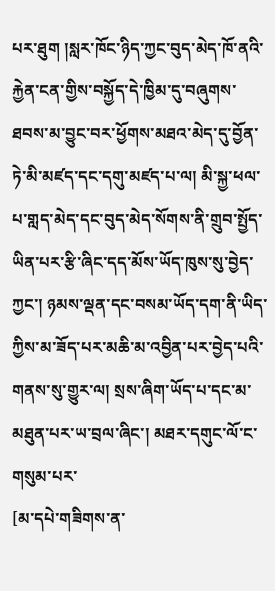པར་ཐུག །སླར་ཁོང་ཉིད་ཀྱང་བུད་མེད་ཁོ་ནའི་རྐྱེན་ངན་གྱིས་བསྐྱོད་དེ་ཁྱིམ་དུ་བཞུགས་ཐབས་མ་བྱུང་བར་ཕྱོགས་མཐའ་མེད་དུ་བྱོན་ཏེ་མི་མཛད་དང་དགུ་མཛད་པ་ལ། མི་སྐྱ་ཕལ་པ་གླད་མེད་དང་བུད་མེད་སོགས་ནི་གྲུབ་སྤྱོད་ཡིན་པར་རྩི་ཞིང་དད་མོས་ཡོད་ཁུས་སུ་བྱེད་ཀྱང་། ཉམས་ལྡན་དང་བསམ་ཡོད་དག་ནི་ཡིད་ཀྱིས་མ་ཟོད་པར་མཆི་མ་འབྱིན་པར་བྱེད་པའི་གནས་སུ་གྱུར་ལ། སྲས་ཞིག་ཡོད་པ་དང་མ་མཐུན་པར་ཡ་བྲལ་ཞིང་། མཐར་དགུང་ལོ་ང་གསུམ་པར་
[མ་དཔེ་གཟིགས་ན་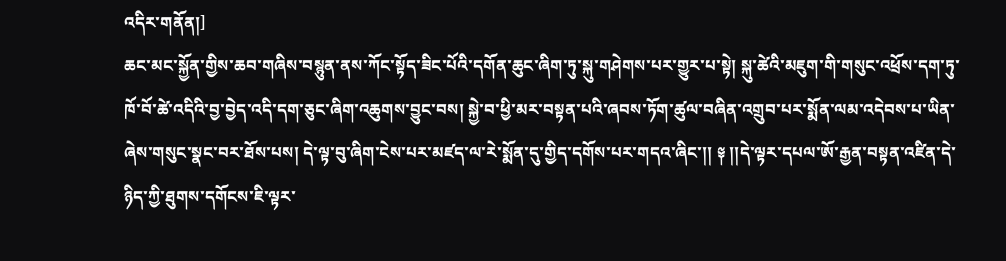འདིར་གནོན།]
ཆང་མང་སྐྱོན་གྱིས་ཆབ་གཞིས་བསྙུན་ནས་ཀོང་སྟོད་ཟིང་པོའི་དགོན་ཆུང་ཞིག་ཏུ་སྐུ་གཤེགས་པར་གྱུར་པ་སྟེ། སྐུ་ཚེའི་མཇུག་གི་གསུང་འཕྲོས་དག་ཏུ་ཁོ་བོ་ཚེ་འདིའི་བྱ་བྱེད་འདི་དག་ཅུང་ཞིག་འཆུགས་བྱུང་བས། སྐྱེ་བ་ཕྱི་མར་བསྟན་པའི་ཞབས་ཏོག་ཚུལ་བཞིན་འགྲུབ་པར་སྨོན་ལམ་འདེབས་པ་ཡིན་ཞེས་གསུང་སྣང་བར་ཐོས་པས། དེ་ལྟ་བུ་ཞིག་ངེས་པར་མཛད་ལ་རེ་སྨོན་དུ་གྱིད་དགོས་པར་གདའ་ཞིང་།། ༈ །།དེ་ལྟར་དཔལ་ཨོ་རྒྱན་བསྟན་འཛིན་དེ་ཉིད་ཀྱི་ཐུགས་དགོངས་ཇི་ལྟར་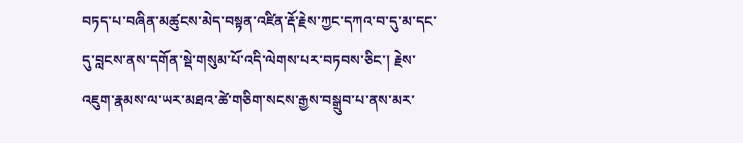བཏད་པ་བཞིན་མཚུངས་མེད་བསྟན་འཛིན་རྡོ་རྗེས་ཀྱང་དཀའ་བ་དུ་མ་དང་དུ་བླངས་ནས་དགོན་སྡེ་གསུམ་པོ་འདི་ལེགས་པར་བཏབས་ཅིང་། རྗེས་འཇུག་རྣམས་ལ་ཡར་མཐའ་ཚེ་གཅིག་སངས་རྒྱས་བསྒྲུབ་པ་ནས་མར་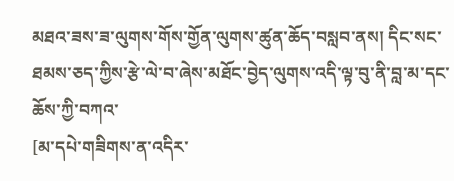མཐའ་ཟས་ཟ་ལུགས་གོས་གྱོན་ལུགས་ཚུན་ཆོད་བསླབ་ནས། དིང་སང་ཐམས་ཅད་ཀྱིས་རྩེ་ལེ་བ་ཞེས་མཐོང་བྱེད་ལུགས་འདི་ལྟ་བུ་ནི་བླ་མ་དང་ཆོས་ཀྱི་བཀའ་
[མ་དཔེ་གཟིགས་ན་འདིར་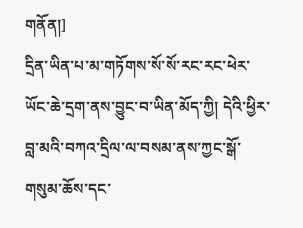གནོན།]
དྲིན་ཡིན་པ་མ་གཏོགས་སོ་སོ་རང་རང་ཕེར་ཡོང་ཆེ་དྲག་ནས་བྱུང་བ་ཡིན་མོད་ཀྱི། དེའི་ཕྱིར་བླ་མའི་བཀའ་དྲིལ་ལ་བསམ་ནས་ཀྱང་སྒོ་གསུམ་ཆོས་དང་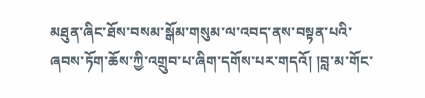མཐུན་ཞིང་ཐོས་བསམ་སྒོམ་གསུམ་ལ་འབད་ནས་བསྟན་པའི་ཞབས་ཏོག་ཆོས་ཀྱི་འགྲུབ་པ་ཞིག་དགོས་པར་གདའོ། །བླ་མ་གོང་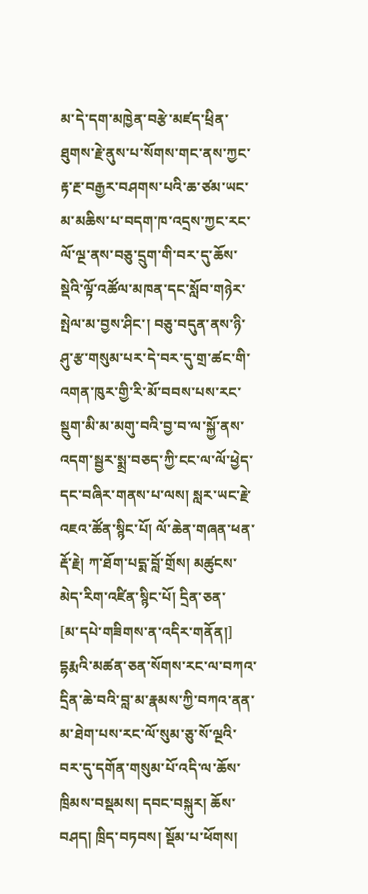མ་དེ་དག་མཁྱེན་བརྩེ་མཛད་ཕྲིན་ཐུགས་རྗེ་ནུས་པ་སོགས་གང་ནས་ཀྱང་རྟ་རྔ་བརྒྱར་བཤགས་པའི་ཆ་ཙམ་ཡང་མ་མཆིས་པ་བདག་ཁ་འདྲས་ཀྱང་རང་ལོ་ལྔ་ནས་བཅུ་དྲུག་གི་བར་དུ་ཆོས་སྡེའི་ལྟོ་འཚོལ་མཁན་དང་སློབ་གཉེར་སྤེལ་མ་བྱས་ཤིང་། བཅུ་བདུན་ནས་ཉི་ཤུ་རྩ་གསུམ་པར་དེ་བར་དུ་གྲ་ཚང་གི་འགན་ཁུར་གྱི་རི་མོ་བབས་པས་རང་སྡུག་མི་མ་མགུ་བའི་བྱ་བ་ལ་སྐྱོ་ནས་འདག་སྦྱར་སྨྲ་བཅད་ཀྱི་ངང་ལ་ལོ་ཕྱེད་དང་བཞིར་གནས་པ་ལས། སླར་ཡང་རྗེ་འཇའ་ཚོན་སྙིང་པོ། ལོ་ཆེན་གཞན་ཕན་རྡོ་རྗེ། ཀ་ཐོག་པདྨ་བློ་གྲོས། མཚུངས་མེད་རིག་འཛིན་སྙིང་པོ། དྲིན་ཅན་
[མ་དཔེ་གཟིགས་ན་འདིར་གནོན།]
དྷརྨའི་མཚན་ཅན་སོགས་རང་ལ་བཀའ་དྲིན་ཆེ་བའི་བླ་མ་རྣམས་ཀྱི་བཀའ་ནན་མ་ཐེག་པས་རང་ལོ་སུམ་ཅུ་སོ་ལྔའི་བར་དུ་དགོན་གསུམ་པོ་འདི་ལ་ཆོས་ཁྲིམས་བསྡམས། དབང་བསྐུར། ཆོས་བཤད། ཁྲིད་བཏབས། སྡོམ་པ་ཕོགས།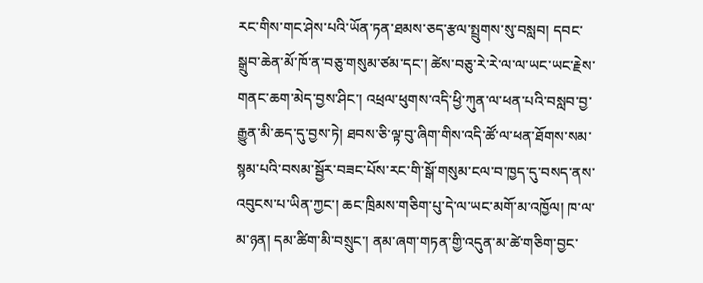རང་གིས་གང་ཤེས་པའི་ཡོན་ཏན་ཐམས་ཅད་རྩལ་སྤྲུགས་སུ་བསླབ། དབང་སྒྲུབ་ཆེན་མོ་ཁོ་ན་བཅུ་གསུམ་ཙམ་དང་། ཚེས་བཅུ་རེ་རེ་ལ་ལ་ཡང་ཡང་རྗེས་གནང་ཆག་མེད་བྱས་ཤིང་། འཕྲལ་ཕུགས་འདི་ཕྱི་ཀུན་ལ་ཕན་པའི་བསླབ་བྱ་རྒྱུན་མི་ཆད་དུ་བྱས་ཏེ། ཐབས་ཅི་ལྟ་བུ་ཞིག་གིས་འདི་ཚོ་ལ་ཕན་ཐོགས་སམ་སྙམ་པའི་བསམ་སྦྱོར་བཟང་པོས་རང་གི་སྒོ་གསུམ་ངལ་བ་ཁྱད་དུ་བསད་ནས་འབུངས་པ་ཡིན་ཀྱང་། ཆང་ཁྲིམས་གཅིག་པུ་དེ་ལ་ཡང་མགོ་མ་འཁྱོལ། ཁ་ལ་མ་ཉན། དམ་ཚིག་མི་བསྲུང་། ནམ་ཞག་གཏན་གྱི་འདུན་མ་ཚེ་གཅིག་བྱང་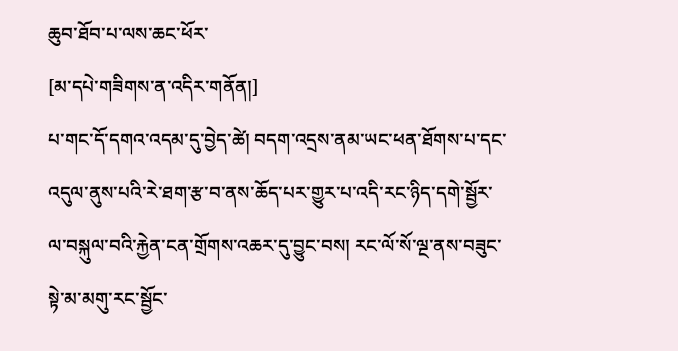ཆུབ་ཐོབ་པ་ལས་ཆང་ཕོར་
[མ་དཔེ་གཟིགས་ན་འདིར་གནོན།]
པ་གང་དོ་དགའ་འདམ་དུ་བྱེད་ཚེ། བདག་འདྲས་ནམ་ཡང་ཕན་ཐོགས་པ་དང་འདུལ་ནུས་པའི་རེ་ཐག་རྩ་བ་ནས་ཆོད་པར་གྱུར་པ་འདི་རང་ཉིད་དགེ་སྦྱོར་ལ་བསྐུལ་བའི་རྐྱེན་ངན་གྲོགས་འཆར་དུ་བྱུང་བས། རང་ལོ་སོ་ལྔ་ནས་བཟུང་སྟེ་མ་མགུ་རང་སྦྱོང་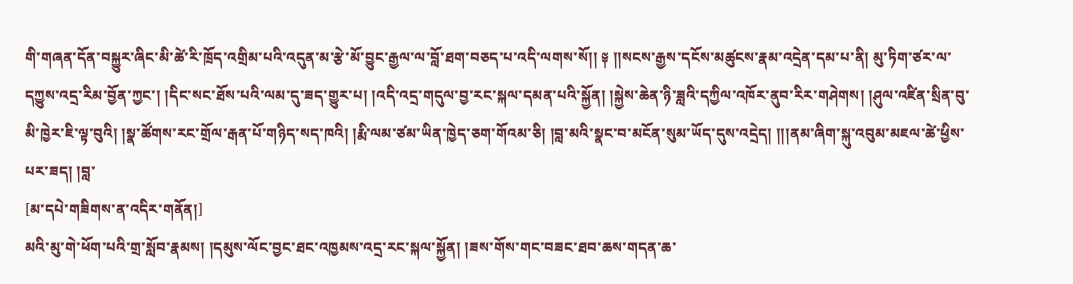གི་གཞན་དོན་བསྐྱུར་ཞིང་མི་ཚེ་རི་ཁྲོད་འགྲིམ་པའི་འདུན་མ་རྩེ་མོ་བྱུང་རྒྱལ་ལ་བློ་ཐག་བཅད་པ་འདི་ལགས་སོ།། ༈ །།སངས་རྒྱས་དངོས་མཚུངས་རྣམ་འདྲེན་དམ་པ་ནི། མུ་ཏིག་ཙར་ལ་དཀྱུས་འདྲ་རིམ་བྱོན་ཀྱང་། །དིང་སང་ཐོས་པའི་ལམ་དུ་ཟད་གྱུར་པ། །འདི་འདྲ་གདུལ་བྱ་རང་སྐལ་དམན་པའི་སྐྱོན། །སྐྱེས་ཆེན་ཉི་ཟླའི་དཀྱིལ་འཁོར་ནུབ་རིར་གཤེགས། །ཤུལ་འཛིན་སྲིན་བུ་མི་ཁྱེར་ཇི་ལྟ་བུའི། །སྣ་ཚོགས་རང་གྲོལ་རྒན་པོ་གཉིད་སད་ཁའི། །རྨི་ལམ་ཙམ་ཡིན་ཁྱེད་ཅག་གོའམ་ཅི། །བླ་མའི་སྣང་བ་མངོན་སུམ་ཡོད་དུས་འདྲེད། །།།ནམ་ཞིག་སྐུ་འབུམ་མཇལ་ཚེ་ཕྱིས་པར་ཟད། །བླ་
[མ་དཔེ་གཟིགས་ན་འདིར་གནོན།]
མའི་མུ་གེ་ཕོག་པའི་གྲ་སློབ་རྣམས། །དམུས་ལོང་བྱང་ཐང་འཁྱམས་འདྲ་རང་སྐལ་སྐྱོན། །ཟས་གོས་གང་བཟང་ཐབ་ཆས་གདན་ཆ་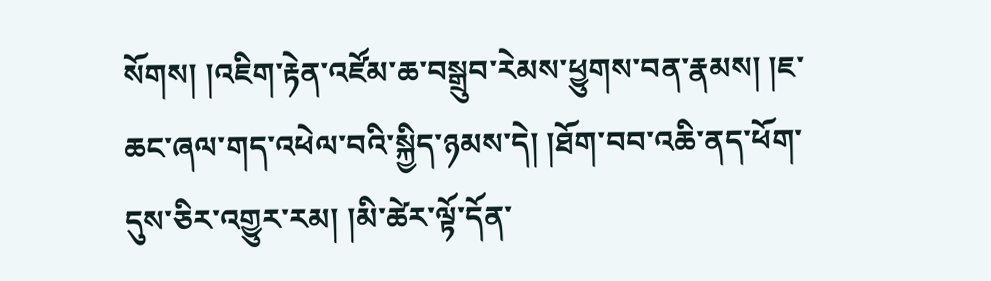སོགས། །འཇིག་རྟེན་འཛོམ་ཆ་བསྒྲུབ་རེམས་ཕྱུགས་བན་རྣམས། །ཇ་ཆང་ཞལ་གད་འཕེལ་བའི་སྐྱིད་ཉམས་དེ། །ཐོག་བབ་འཆི་ནད་ཕོག་དུས་ཅིར་འགྱུར་རམ། །མི་ཚེར་ལྟོ་དོན་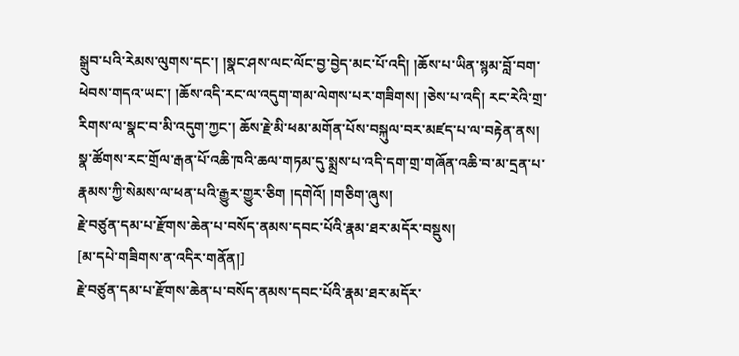སྒྲུབ་པའི་རེམས་ལུགས་དང་། །སྣང་ཤས་ལང་ལོང་བྱ་བྱེད་མང་པོ་འདི། །ཆོས་པ་ཡིན་སྙམ་བློ་བག་ཕེབས་གདའ་ཡང་། །ཆོས་འདི་རང་ལ་འདུག་གམ་ལེགས་པར་གཟིགས། །ཅེས་པ་འདི། རང་རེའི་གྲ་རིགས་ལ་སྣང་བ་མི་འདུག་ཀྱང་། ཆོས་རྗེ་མི་ཕམ་མགོན་པོས་བསྐུལ་བར་མཛད་པ་ལ་བརྟེན་ནས། སྣ་ཚོགས་རང་གྲོལ་རྒན་པོ་འཆི་ཁའི་ཆལ་གཏམ་དུ་སྨྲས་པ་འདི་དག་གྲ་གཞོན་འཆི་བ་མ་དྲན་པ་རྣམས་ཀྱི་སེམས་ལ་ཕན་པའི་རྒྱུར་གྱུར་ཅིག །དགེའོ། །གཅིག་ཞུས།
རྗེ་བཙུན་དམ་པ་རྫོགས་ཆེན་པ་བསོད་ནམས་དབང་པོའི་རྣམ་ཐར་མདོར་བསྡུས།
[མ་དཔེ་གཟིགས་ན་འདིར་གནོན།]
རྗེ་བཙུན་དམ་པ་རྫོགས་ཆེན་པ་བསོད་ནམས་དབང་པོའི་རྣམ་ཐར་མདོར་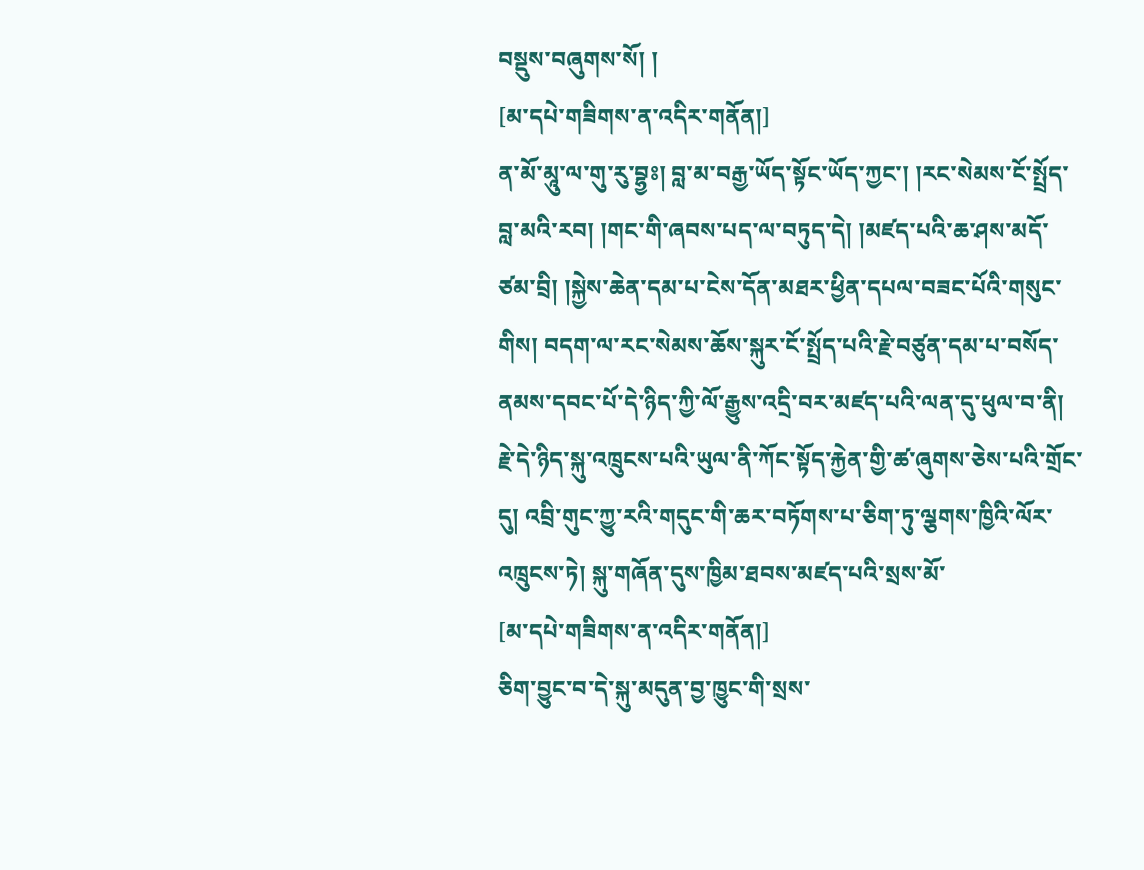བསྡུས་བཞུགས་སོ། །
[མ་དཔེ་གཟིགས་ན་འདིར་གནོན།]
ན་མོ་མཱུ་ལ་གུ་རུ་བྷྱཿ། བླ་མ་བརྒྱ་ཡོད་སྟོང་ཡོད་ཀྱང་། །རང་སེམས་ངོ་སྤྲོད་བླ་མའི་རབ། །གང་གི་ཞབས་པད་ལ་བཏུད་དེ། །མཛད་པའི་ཆ་ཤས་མདོ་ཙམ་བྲི། །སྐྱེས་ཆེན་དམ་པ་ངེས་དོན་མཐར་ཕྱིན་དཔལ་བཟང་པོའི་གསུང་གིས། བདག་ལ་རང་སེམས་ཆོས་སྐུར་ངོ་སྤྲོད་པའི་རྗེ་བཙུན་དམ་པ་བསོད་ནམས་དབང་པོ་དེ་ཉིད་ཀྱི་ལོ་རྒྱུས་འདྲི་བར་མཛད་པའི་ལན་དུ་ཕུལ་བ་ནི། རྗེ་དེ་ཉིད་སྐུ་འཁྲུངས་པའི་ཡུལ་ནི་ཀོང་སྟོད་རྐྱེན་གྱི་ཚ་ཞུགས་ཅེས་པའི་གྲོང་དུ། འབྲི་གུང་ཀྱུ་རའི་གདུང་གི་ཆར་བཏོགས་པ་ཅིག་ཏུ་ལྕགས་ཁྱིའི་ལོར་འཁྲུངས་ཏེ། སྐུ་གཞོན་དུས་ཁྱིམ་ཐབས་མཛད་པའི་སྲས་མོ་
[མ་དཔེ་གཟིགས་ན་འདིར་གནོན།]
ཅིག་བྱུང་བ་དེ་སྐུ་མདུན་བྱ་ཁྱུང་གི་སྲས་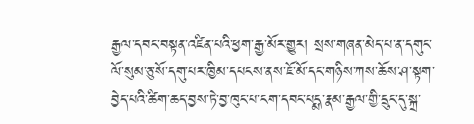རྒྱལ་དབང་བསྟན་འཛིན་པའི་ཕྱག་རྒྱ་མོར་གྱུར། སྲས་གཞན་མེད་པ་ན་དགུང་ལོ་སུམ་ཅུ་སོ་དགུ་པར་ཁྱིམ་དཔངས་ནས་ཇོ་མོ་དང་གཉིས་ཀས་ཆོས་ཤ་སྟག་བྱེད་པའི་ཚིག་ཆད་བྱས་ཏེ་བྱ་ཁུང་པ་ངག་དབང་པདྨ་རྣམ་རྒྱལ་གྱི་དྲུང་དུ་སྐྲ་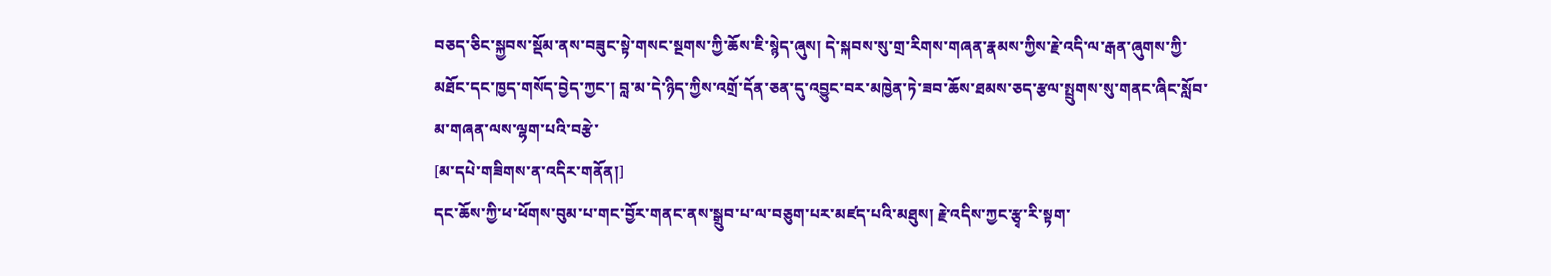བཅད་ཅིང་སྐྱབས་སྡོམ་ནས་བཟུང་སྟེ་གསང་སྔགས་ཀྱི་ཆོས་ཇི་སྙེད་ཞུས། དེ་སྐབས་སུ་གྲ་རིགས་གཞན་རྣམས་ཀྱིས་རྗེ་འདི་ལ་རྒན་ཞུགས་ཀྱི་མཐོང་དང་ཁྱད་གསོད་བྱེད་ཀྱང་། བླ་མ་དེ་ཉིད་ཀྱིས་འགྲོ་དོན་ཅན་དུ་འབྱུང་བར་མཁྱེན་ཏེ་ཟབ་ཆོས་ཐམས་ཅད་རྩལ་སྤྲུགས་སུ་གནང་ཞིང་སློབ་མ་གཞན་ལས་ལྷག་པའི་བརྩེ་
[མ་དཔེ་གཟིགས་ན་འདིར་གནོན།]
དང་ཆོས་ཀྱི་ཕ་ཕོགས་བུམ་པ་གང་བྱོར་གནང་ནས་སྒྲུབ་པ་ལ་བཅུག་པར་མཛད་པའི་མཐུས། རྗེ་འདིས་ཀྱང་རྩྭ་རི་སྟག་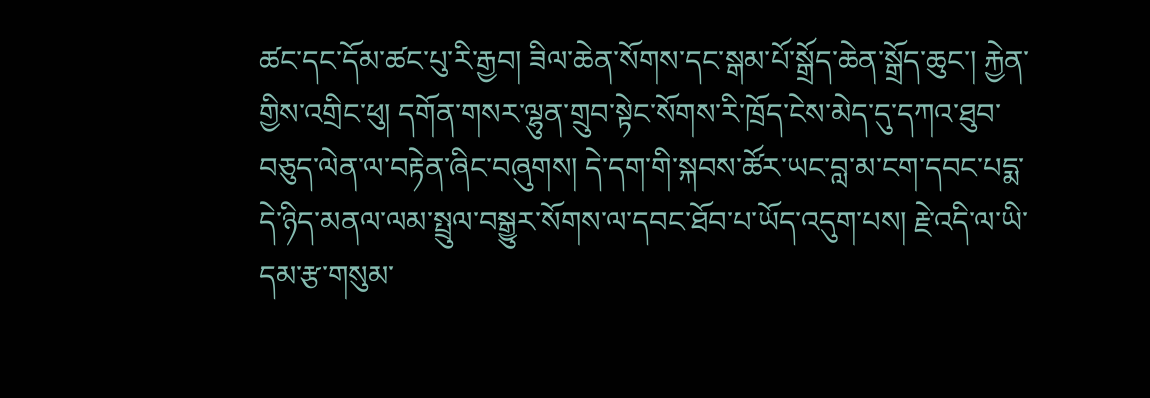ཚང་དང་དོམ་ཚང་པུ་རི་རྒྱབ། ཟིལ་ཆེན་སོགས་དང་སྒམ་པོ་སྒྲོད་ཆེན་སྒྲོད་ཆུང་། རྐྱེན་གྱིས་འགྲིང་ཕུ། དགོན་གསར་ལྷུན་གྲུབ་སྟེང་སོགས་རི་ཁྲོད་ངེས་མེད་དུ་དཀའ་ཐུབ་བཅུད་ལེན་ལ་བརྟེན་ཞིང་བཞུགས། དེ་དག་གི་སྐབས་ཚོར་ཡང་བླ་མ་ངག་དབང་པདྨ་དེ་ཉིད་མནལ་ལམ་སྤྲུལ་བསྒྱུར་སོགས་ལ་དབང་ཐོབ་པ་ཡོད་འདུག་པས། རྗེ་འདི་ལ་ཡི་དམ་རྩ་གསུམ་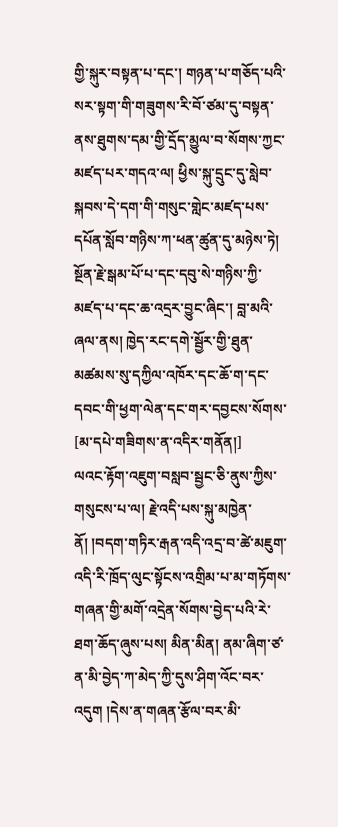གྱི་སྐུར་བསྟན་པ་དང་། གཉན་པ་གཅོད་པའི་སར་སྟག་གི་གཟུགས་རི་བོ་ཙམ་དུ་བསྟན་ནས་ཐུགས་དམ་གྱི་དྲོད་མྱུལ་བ་སོགས་ཀྱང་མཛད་པར་གདའ་ལ། ཕྱིས་སྐུ་དྲུང་དུ་སླེབ་སྐབས་དེ་དག་གི་གསུང་གླེང་མཛད་པས་དཔོན་སློབ་གཉིས་ཀ་ཕན་ཚུན་དུ་མཉེས་ཏེ། སྔོན་རྗེ་སྒམ་པོ་པ་དང་དབུ་སེ་གཉིས་ཀྱི་མཛད་པ་དང་ཆ་འདྲར་བྱུང་ཞིང་། བླ་མའི་ཞལ་ནས། ཁྱེད་རང་དགེ་སྦྱོར་གྱི་ཐུན་མཚམས་སུ་དཀྱིལ་འཁོར་དང་ཆོ་ག་དང་དབང་གི་ཕྱག་ལེན་དང་གར་དབྱངས་སོགས་
[མ་དཔེ་གཟིགས་ན་འདིར་གནོན།]
ལའང་རྟོག་འཇུག་བསླབ་སྦྱང་ཅི་ནུས་ཀྱིས་གསུངས་པ་ལ། རྗེ་འདི་པས་སྐུ་མཁྱེན་ནོ། །བདག་གཏིར་རྒན་འདི་འདྲ་བ་ཚེ་མཇུག་འདི་རི་ཁྲོད་ལུང་སྟོངས་འགྲིམ་པ་མ་གཏོགས་གཞན་གྱི་མགོ་འདྲེན་སོགས་བྱེད་པའི་རེ་ཐག་ཆོད་ཞུས་པས། མིན་མིན། ནམ་ཞིག་ཙ་ན་མི་བྱེད་ཀ་མེད་ཀྱི་དུས་ཤིག་འོང་བར་འདུག །དེས་ན་གཞན་རྩོལ་བར་མི་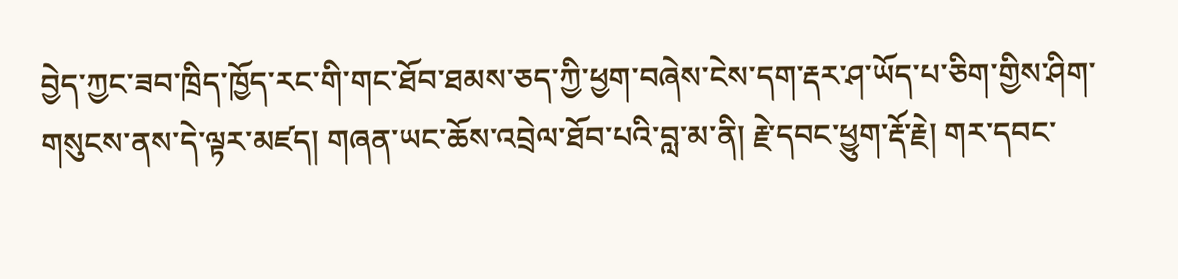བྱེད་ཀྱང་ཟབ་ཁྲིད་ཁྱོད་རང་གི་གང་ཐོབ་ཐམས་ཅད་ཀྱི་ཕྱག་བཞེས་ངེས་དག་རྡར་ཤ་ཡོད་པ་ཅིག་གྱིས་ཤིག་གསུངས་ནས་དེ་ལྟར་མཛད། གཞན་ཡང་ཆོས་འབྲེལ་ཐོབ་པའི་བླ་མ་ནི། རྗེ་དབང་ཕྱུག་རྡོ་རྗེ། གར་དབང་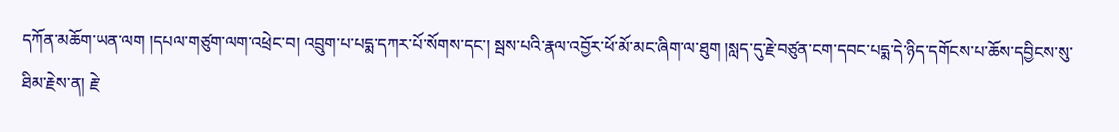དཀོན་མཆོག་ཡན་ལག །དཔལ་གཙུག་ལག་འཕྲེང་བ། འབྲུག་པ་པདྨ་དཀར་པོ་སོགས་དང་། སྦས་པའི་རྣལ་འབྱོར་ཕོ་མོ་མང་ཞིག་ལ་ཐུག །སླད་དུ་རྗེ་བཙུན་ངག་དབང་པདྨ་དེ་ཉིད་དགོངས་པ་ཆོས་དབྱིངས་སུ་ཐིམ་རྗེས་ན། རྗེ་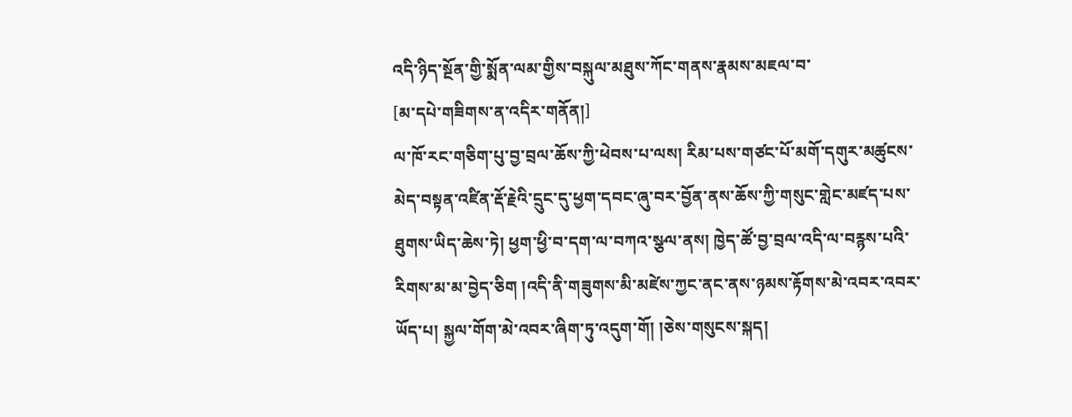འདི་ཉིད་སྔོན་གྱི་སྨོན་ལམ་གྱིས་བསྐུལ་མཐུས་ཀོང་གནས་རྣམས་མཇལ་བ་
[མ་དཔེ་གཟིགས་ན་འདིར་གནོན།]
ལ་ཁོ་རང་གཅིག་པུ་བྱ་བྲལ་ཆོས་ཀྱི་ཕེབས་པ་ལས། རིམ་པས་གཙང་པོ་མགོ་དགུར་མཚུངས་མེད་བསྟན་འཛིན་རྡོ་རྗེའི་དྲུང་དུ་ཕྱག་དབང་ཞུ་བར་བྱོན་ནས་ཆོས་ཀྱི་གསུང་གླེང་མཛད་པས་ཐུགས་ཡིད་ཆེས་ཏེ། ཕྱག་ཕྱི་བ་དག་ལ་བཀའ་སྩལ་ནས། ཁྱེད་ཚོ་བྱ་བྲལ་འདི་ལ་བརྙས་པའི་རིགས་མ་མ་བྱེད་ཅིག །འདི་ནི་གཟུགས་མི་མཛེས་ཀྱང་ནང་ནས་ཉམས་རྟོགས་མེ་འབར་འབར་ཡོད་པ། སྐྱལ་གོག་མེ་འབར་ཞིག་ཏུ་འདུག་གོ། །ཅེས་གསུངས་སྐད།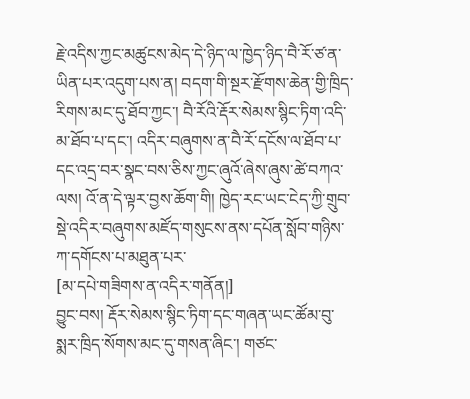རྗེ་འདིས་ཀྱང་མཚུངས་མེད་དེ་ཉིད་ལ་ཁྱེད་ཉིད་བཻ་རོ་ཙ་ན་ཡིན་པར་འདུག་པས་ན། བདག་གི་སྔར་རྫོགས་ཆེན་གྱི་ཁྲིད་རིགས་མང་དུ་ཐོབ་ཀྱང་། བཻ་རོའི་རྡོར་སེམས་སྙིང་ཏིག་འདི་མ་ཐོབ་པ་དང་། འདིར་བཞུགས་ན་བཻ་རོ་དངོས་ལ་ཐོབ་པ་དང་འདྲ་བར་སྣང་བས་ཅིས་ཀྱང་ཞུའོ་ཞེས་ཞུས་ཚེ་བཀའ་ལས། འོ་ན་དེ་ལྟར་བྱས་ཆོག་གི། ཁྱེད་རང་ཡང་ངེད་ཀྱི་གྲུབ་སྡེ་འདིར་བཞུགས་མཛོད་གསུངས་ནས་དཔོན་སློབ་གཉིས་ཀ་དགོངས་པ་མཐུན་པར་
[མ་དཔེ་གཟིགས་ན་འདིར་གནོན།]
བྱུང་བས། རྡོར་སེམས་སྙིང་ཏིག་དང་གཞན་ཡང་ཚོམ་བུ་སྨར་ཁྲིད་སོགས་མང་དུ་གསན་ཞིང་། གཙང་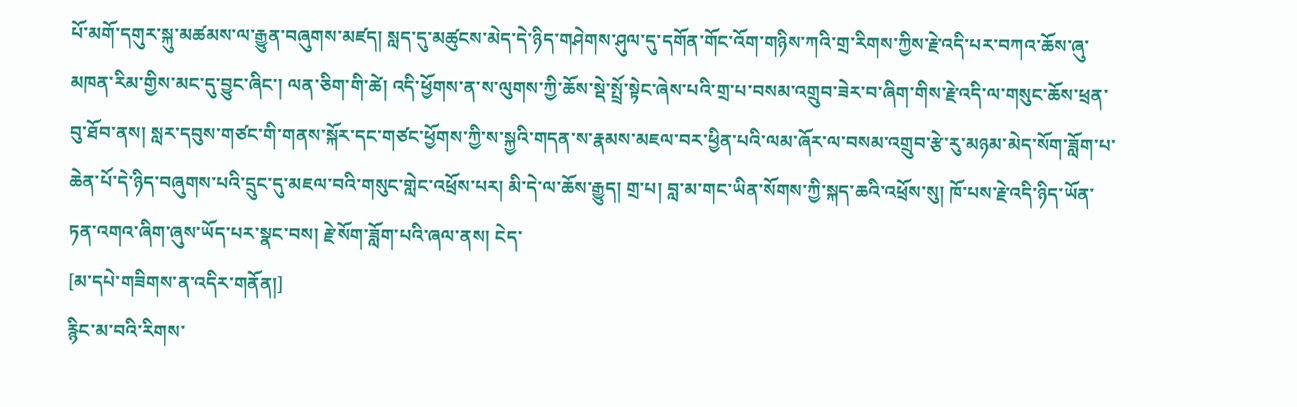པོ་མགོ་དགུར་སྐུ་མཚམས་ལ་རྒྱུན་བཞུགས་མཛད། སླད་དུ་མཚུངས་མེད་དེ་ཉིད་གཤེགས་ཤུལ་དུ་དགོན་གོང་འོག་གཉིས་ཀའི་གྲ་རིགས་ཀྱིས་རྗེ་འདི་པར་བཀའ་ཆོས་ཞུ་མཁན་རིམ་གྱིས་མང་དུ་བྱུང་ཞིང་། ལན་ཅིག་གི་ཚེ། འདི་ཕྱོགས་ན་ས་ལུགས་ཀྱི་ཆོས་སྡེ་སྤྲོ་སྟེང་ཞེས་པའི་གྲ་པ་བསམ་འགྲུབ་ཟེར་བ་ཞིག་གིས་རྗེ་འདི་ལ་གསུང་ཆོས་ཕྲན་བུ་ཐོབ་ནས། སླར་དབུས་གཙང་གི་གནས་སྐོར་དང་གཙང་ཕྱོགས་ཀྱི་ས་སྐྱའི་གདན་ས་རྣམས་མཇལ་བར་ཕྱིན་པའི་ལམ་ཞོར་ལ་བསམ་འགྲུབ་རྩེ་རུ་མཉམ་མེད་སོག་ཟློག་པ་ཆེན་པོ་དེ་ཉིད་བཞུགས་པའི་དྲུང་དུ་མཇལ་བའི་གསུང་གླེང་འཕྲོས་པར། མི་དེ་ལ་ཆོས་རྒྱུད། གྲ་པ། བླ་མ་གང་ཡིན་སོགས་ཀྱི་སྐད་ཆའི་འཕྲོས་སུ། ཁོ་པས་རྗེ་འདི་ཉིད་ཡོན་ཏན་འགའ་ཞིག་ཞུས་ཡོད་པར་སྣང་བས། རྗེ་སོག་ཟློག་པའི་ཞལ་ནས། ངེད་
[མ་དཔེ་གཟིགས་ན་འདིར་གནོན།]
རྙིང་མ་བའི་རིགས་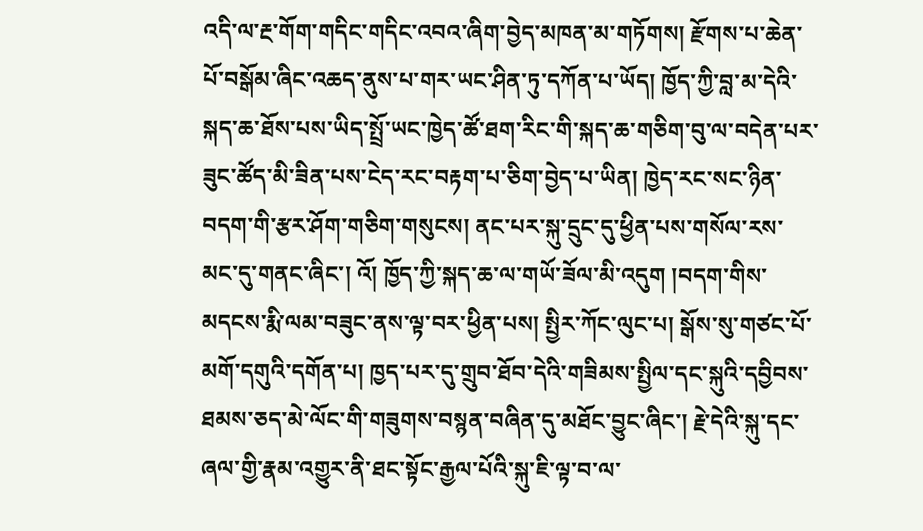འདི་ལ་རྔ་གོག་གདིང་གདིང་འབའ་ཞིག་བྱེད་མཁན་མ་གཏོགས། རྫོགས་པ་ཆེན་པོ་བསྒོམ་ཞིང་འཆད་ནུས་པ་གར་ཡང་ཤིན་ཏུ་དཀོན་པ་ཡོད། ཁྱོད་ཀྱི་བླ་མ་དེའི་སྐད་ཆ་ཐོས་པས་ཡིད་སྤྲོ་ཡང་ཁྱེད་ཚོ་ཐག་རིང་གི་སྐད་ཆ་གཅིག་བུ་ལ་བདེན་པར་ཟུང་ཚོད་མི་ཟིན་པས་ངེད་རང་བརྟག་པ་ཅིག་བྱེད་པ་ཡིན། ཁྱེད་རང་སང་ཉིན་བདག་གི་རྩར་ཤོག་གཅིག་གསུངས། ནང་པར་སྐུ་དྲུང་དུ་ཕྱིན་པས་གསོལ་རས་མང་དུ་གནང་ཞིང་། འོ། ཁྱོད་ཀྱི་སྐད་ཆ་ལ་གཡོ་ཟོལ་མི་འདུག །བདག་གིས་མདངས་རྨི་ལམ་བཟུང་ནས་ལྟ་བར་ཕྱིན་པས། སྤྱིར་ཀོང་ལུང་པ། སྒོས་སུ་གཙང་པོ་མགོ་དགུའི་དགོན་པ། ཁྱད་པར་དུ་གྲུབ་ཐོབ་དེའི་གཟིམས་སྤྱིལ་དང་སྐུའི་དབྱིབས་ཐམས་ཅད་མེ་ལོང་གི་གཟུགས་བསྙན་བཞིན་དུ་མཐོང་བྱུང་ཞིང་། རྗེ་དེའི་སྐུ་དང་ཞལ་གྱི་རྣམ་འགྱུར་ནི་ཐང་སྟོང་རྒྱལ་པོའི་སྐུ་ཇི་ལྟ་བ་ལ་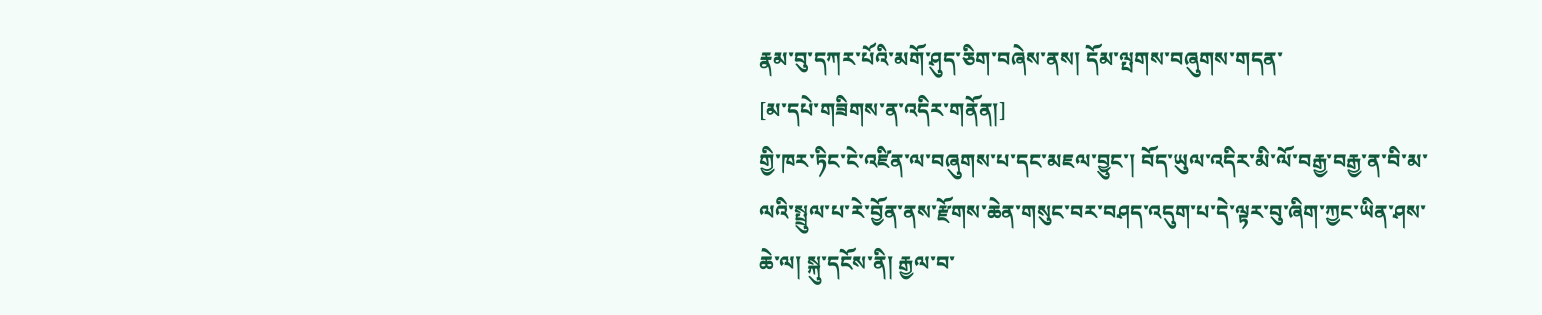རྣམ་བུ་དཀར་པོའི་མགོ་ཤུད་ཅིག་བཞེས་ནས། དོམ་ལྤགས་བཞུགས་གདན་
[མ་དཔེ་གཟིགས་ན་འདིར་གནོན།]
གྱི་ཁར་ཏིང་ངེ་འཛིན་ལ་བཞུགས་པ་དང་མཇལ་བྱུང་། བོད་ཡུལ་འདིར་མི་ལོ་བརྒྱ་བརྒྱ་ན་བི་མ་ལའི་སྤྲུལ་པ་རེ་བྱོན་ནས་རྫོགས་ཆེན་གསུང་བར་བཤད་འདུག་པ་དེ་ལྟར་བུ་ཞིག་ཀྱང་ཡིན་ཤས་ཆེ་ལ། སྐུ་དངོས་ནི། རྒྱལ་བ་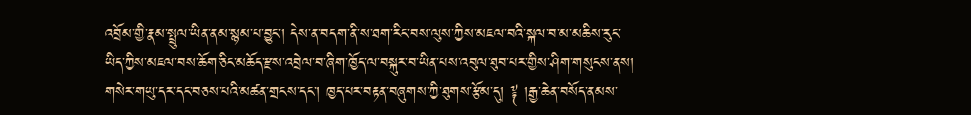འབྲོམ་གྱི་རྣམ་སྤྲུལ་ཡིན་ནམ་སྙམ་པ་བྱུང་། དེས་ན་བདག་ནི་ས་ཐག་རིང་བས་ལུས་ཀྱིས་མཇལ་བའི་སྐལ་བ་མ་མཆིས་རུང་ཡིད་ཀྱིས་མཇལ་བས་ཆོག་ཅིང་མཆོད་རྫས་འབྲེལ་བ་ཞིག་ཁྱོད་ལ་བསྐུར་བ་ཡིན་པས་འབུལ་ཐུབ་པར་གྱིས་ཤིག་གསུངས་ནས། གསེར་གཡུ་དར་དང་བཅས་པའི་མཚན་གྲངས་དང་། ཁྱད་པར་བརྟན་བཞུགས་ཀྱི་ཐུགས་རྩོམ་དུ། ༈ །རྒྱ་ཆེན་བསོད་ནམས་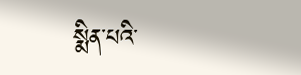སྨིན་པའི་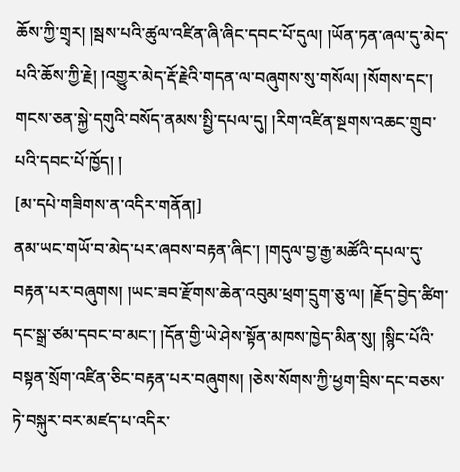ཆོས་ཀྱི་གྲྭར། །སྦས་པའི་ཚུལ་འཛིན་ཞི་ཞིང་དབང་པོ་དུལ། །ཡོན་ཏན་ཞལ་དུ་མེད་པའི་ཆོས་ཀྱི་རྗེ། །འགྱུར་མེད་རྡོ་རྗེའི་གདན་ལ་བཞུགས་སུ་གསོལ། །སོགས་དང་། གངས་ཅན་སྐྱེ་དགུའི་བསོད་ནམས་སྤྱི་དཔལ་དུ། །རིག་འཛིན་སྔགས་འཆང་གྲུབ་པའི་དབང་པོ་ཁྱོད། །
[མ་དཔེ་གཟིགས་ན་འདིར་གནོན།]
ནམ་ཡང་གཡོ་བ་མེད་པར་ཞབས་བརྟན་ཞིང་། །གདུལ་བྱ་རྒྱ་མཚོའི་དཔལ་དུ་བརྟན་པར་བཞུགས། །ཡང་ཟབ་རྫོགས་ཆེན་འབུམ་ཕྲག་དྲུག་ཅུ་ལ། །རྗོད་བྱེད་ཚིག་དང་སྒྲ་ཙམ་དབང་བ་མང་། །དོན་གྱི་ཡེ་ཤེས་སྟོན་མཁས་ཁྱེད་མིན་སུ། །སྙིང་པོའི་བསྟན་སྲོག་འཛིན་ཅིང་བརྟན་པར་བཞུགས། །ཅེས་སོགས་ཀྱི་ཕྱག་བྲིས་དང་བཅས་ཏེ་བསྐུར་བར་མཛད་པ་འདིར་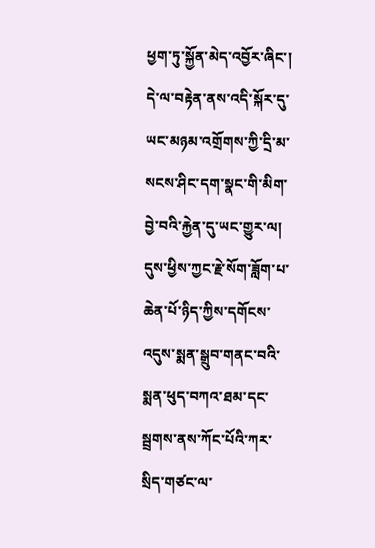ཕྱག་ཏུ་སྐྱོན་མེད་འབྱོར་ཞིང་། དེ་ལ་བརྟེན་ནས་འདི་སྐོར་དུ་ཡང་མཉམ་འགྲོགས་ཀྱི་དྲི་མ་སངས་ཤིང་དག་སྣང་གི་མིག་བྱེ་བའི་རྐྱེན་དུ་ཡང་གྱུར་ལ། དུས་ཕྱིས་ཀྱང་རྗེ་སོག་ཟློག་པ་ཆེན་པོ་ཉིད་ཀྱིས་དགོངས་འདུས་སྨན་སྒྲུབ་གནང་བའི་སྨན་ཕུད་བཀའ་ཐམ་དང་སྦྲགས་ནས་ཀོང་པོའི་ཀར་སྲིད་གཙང་ལ་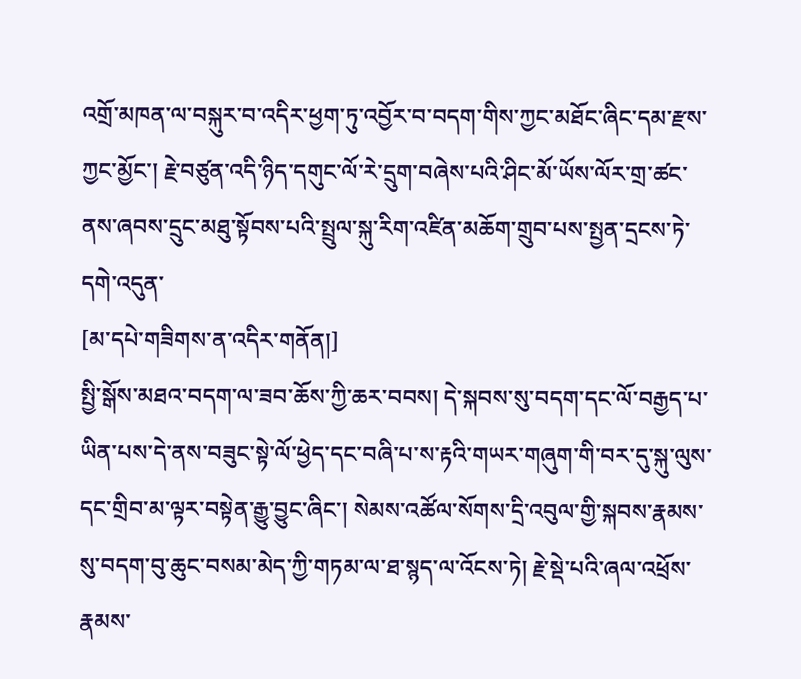འགྲོ་མཁན་ལ་བསྐུར་བ་འདིར་ཕྱག་ཏུ་འབྱོར་བ་བདག་གིས་ཀྱང་མཐོང་ཞིང་དམ་རྫས་ཀྱང་མྱོང་། རྗེ་བཙུན་འདི་ཉིད་དགུང་ལོ་རེ་དྲུག་བཞེས་པའི་ཤིང་མོ་ཡོས་ལོར་གྲ་ཚང་ནས་ཞབས་དྲུང་མཐུ་སྟོབས་པའི་སྤྲུལ་སྐུ་རིག་འཛིན་མཆོག་གྲུབ་པས་སྤྱན་དྲངས་ཏེ་དགེ་འདུན་
[མ་དཔེ་གཟིགས་ན་འདིར་གནོན།]
སྤྱི་སྒོས་མཐའ་བདག་ལ་ཟབ་ཆོས་ཀྱི་ཆར་བབས། དེ་སྐབས་སུ་བདག་དང་ལོ་བརྒྱད་པ་ཡིན་པས་དེ་ནས་བཟུང་སྟེ་ལོ་ཕྱེད་དང་བཞི་པ་ས་རྟའི་གཡར་གཞུག་གི་བར་དུ་སྐུ་ལུས་དང་གྲིབ་མ་ལྟར་བསྟེན་རྒྱུ་བྱུང་ཞིང་། སེམས་འཚོལ་སོགས་དྲི་འབུལ་གྱི་སྐབས་རྣམས་སུ་བདག་བུ་ཆུང་བསམ་མེད་ཀྱི་གཏམ་ལ་ཐ་སྙད་ལ་འོངས་ཏེ། རྗེ་སྡེ་པའི་ཞལ་འཕྲོས་རྣམས་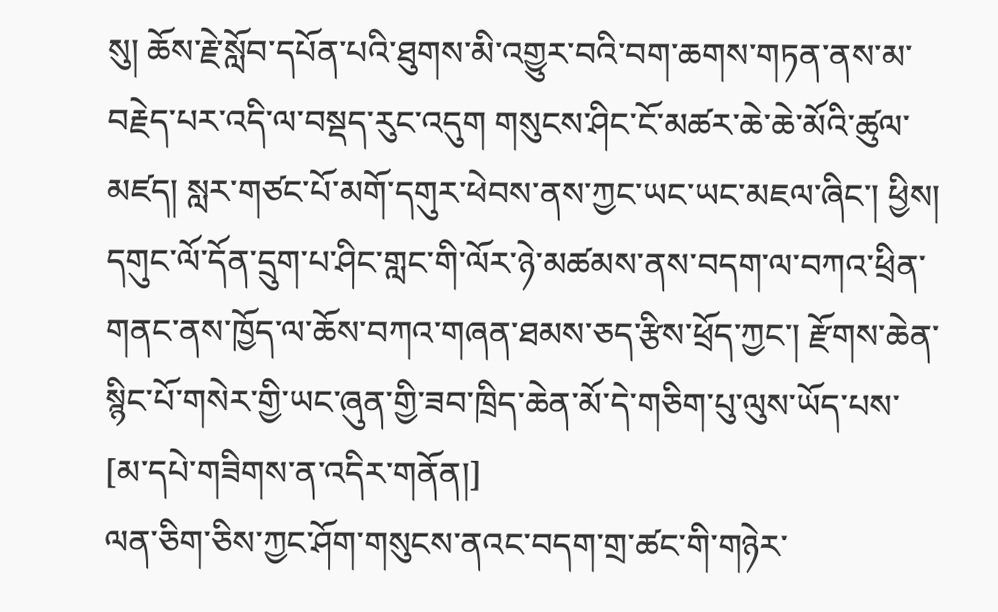སུ། ཆོས་རྗེ་སློབ་དཔོན་པའི་ཐུགས་མི་འགྱུར་བའི་བག་ཆགས་གཏན་ནས་མ་བརྗེད་པར་འདི་ལ་བསྡད་རུང་འདུག གསུངས་ཤིང་ངོ་མཚར་ཆེ་ཆེ་མོའི་ཚུལ་མཛད། སླར་གཙང་པོ་མགོ་དགུར་ཕེབས་ནས་ཀྱང་ཡང་ཡང་མཇལ་ཞིང་། ཕྱིས། དགུང་ལོ་དོན་དྲུག་པ་ཤིང་གླང་གི་ལོར་ཉེ་མཚམས་ནས་བདག་ལ་བཀའ་ཕྲིན་གནང་ནས་ཁྱོད་ལ་ཆོས་བཀའ་གཞན་ཐམས་ཅད་རྩིས་ཕྲོད་ཀྱང་། རྫོགས་ཆེན་སྙིང་པོ་གསེར་གྱི་ཡང་ཞུན་གྱི་ཟབ་ཁྲིད་ཆེན་མོ་དེ་གཅིག་པུ་ལུས་ཡོད་པས་
[མ་དཔེ་གཟིགས་ན་འདིར་གནོན།]
ལན་ཅིག་ཅིས་ཀྱང་ཤོག་གསུངས་ནའང་བདག་གྲ་ཚང་གི་གཉེར་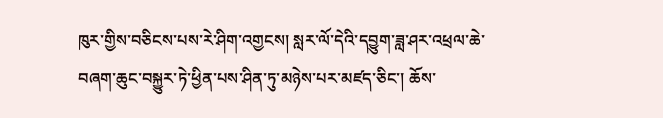ཁུར་གྱིས་བཅིངས་པས་རེ་ཤིག་འགྱངས། སླར་ལོ་དེའི་དབྱུག་ཟླ་ཤར་འཕྲལ་ཆེ་བཞག་ཆུང་བསྐྱུར་ཏེ་ཕྱིན་པས་ཤིན་ཏུ་མཉེས་པར་མཛད་ཅིང་། ཆོས་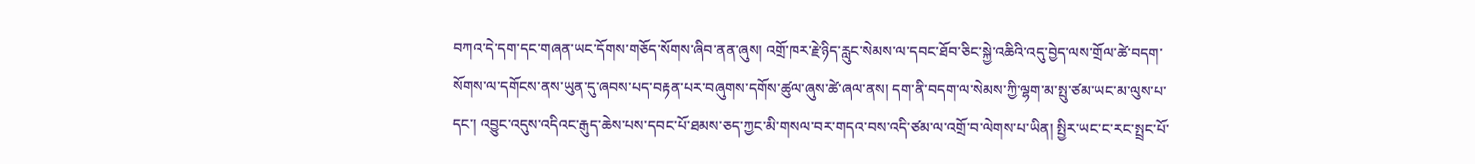བཀའ་དེ་དག་དང་གཞན་ཡང་དོགས་གཅོད་སོགས་ཞིབ་ནན་ཞུས། འགྲོ་ཁར་རྗེ་ཉིད་རླུང་སེམས་ལ་དབང་ཐོབ་ཅིང་སྐྱེ་འཆིའི་འདུ་བྱེད་ལས་གྲོལ་ཚེ་བདག་སོགས་ལ་དགོངས་ནས་ཡུན་དུ་ཞབས་པད་བརྟན་པར་བཞུགས་དགོས་ཚུལ་ཞུས་ཚེ་ཞལ་ནས། དག་ནི་བདག་ལ་སེམས་ཀྱི་ལྷག་མ་སྤུ་ཙམ་ཡང་མ་ལུས་པ་དང་། འབྱུང་འདུས་འདིའང་རྒུད་ཆེས་པས་དབང་པོ་ཐམས་ཅད་ཀྱང་མི་གསལ་བར་གདའ་བས་འདི་ཙམ་ལ་འགྲོ་བ་ལེགས་པ་ཡིན། སྤྱིར་ཡང་ང་རང་སྤྲང་པོ་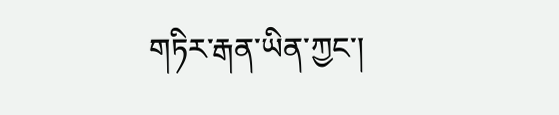གཏིར་རྒན་ཡིན་ཀྱང་།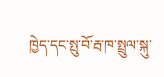ཁྱེད་དང་སྤུ་བོ་རྦ་ཁ་སྤྲུལ་སྐུ་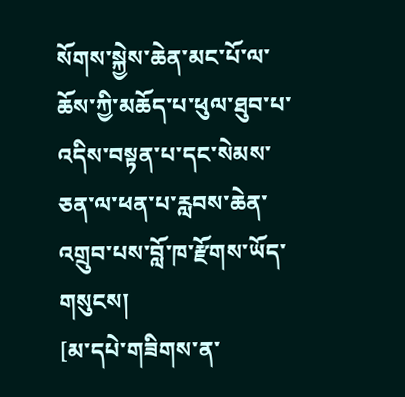སོགས་སྐྱེས་ཆེན་མང་པོ་ལ་ཆོས་ཀྱི་མཆོད་པ་ཕུལ་ཐུབ་པ་འདིས་བསྟན་པ་དང་སེམས་ཅན་ལ་ཕན་པ་རླབས་ཆེན་འགྲུབ་པས་བློ་ཁ་རྫོགས་ཡོད་གསུངས།
[མ་དཔེ་གཟིགས་ན་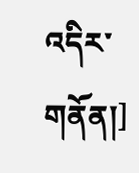འདིར་གནོན།]